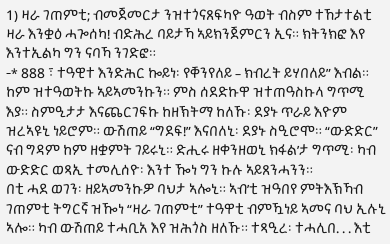1) ዛራ ገጠምቲ; ብመጀመርታ ንዝተጎናጸፍካዮ ዓወት ብስም ተኸታተልቲ ዛራ እንቋዕ ሓጐሰካ! ብድሕረ ባይታኻ ኣይክንጀምርን ኢና። ክትንክፎ እየ እንተኢልካ ግን ናባኻ ንገድፎ።
-* 888 ፣ ተዓዊተ እንድሕር ኰይነ፡ የቐንየለይ – ክብረት ይሃበለይ” እብል። ከም ዝተዓወትኩ ኣይኣመንኩን። ምስ ሰደድኩዋ ዝተጠዓስኩላ ግጥሚ እያ። ስምዒታታ እናጨርገፍኩ ከዘኽትማ ከለኹ፡ ደያኑ ጥራይ እዮም ዝረኣዩኒ ነይሮም። ውሽጠይ “ግደፍ!” እናበለኒ፡ ደያኑ ስዒሮሞ። “ውድድር” ናብ ግዳም ከም ዘቋምት ገይሩኒ። ድሒሩ ዘቀንዘወኒ ክፋል’ታ ግጥሚ፡ ካብ ውድድር ወጻኢ ተመሊሰዮ፡ እንተ ዀነ ግን ኩሉ ኣይጸንሓንን።
በቲ ሓደ ወገን፡ ዘይኣመንኩዎ ባህታ ኣሎኒ። ኣብ’ቲ ዝዓበየ ምትእኽኻብ ገጠምቲ ትግርኛ ዝዀነ “ዛራ ገጠምቲ” ተዓዋቲ ብምዃነይ ኣመና ባህ ኢሉኒ ኣሎ። ካብ ውሽጠይ ተሓቢአ እየ ዝሕጎስ ዘለኹ። ተጻዒረ፡ ተሓሊበ. . . እቲ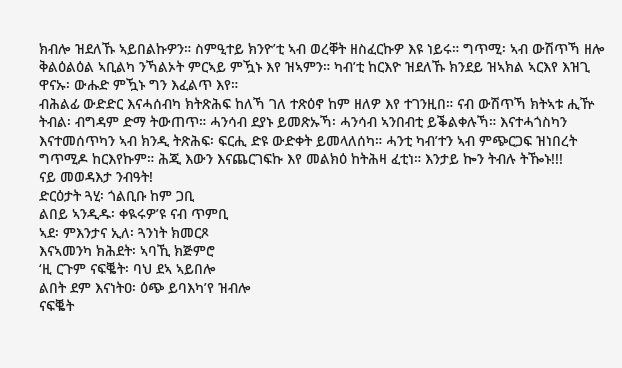ክብሎ ዝደለኹ ኣይበልኩዎን። ስምዒተይ ክንዮ’ቲ ኣብ ወረቐት ዘስፈርኩዎ እዩ ነይሩ። ግጥሚ፡ ኣብ ውሽጥኻ ዘሎ ቅልዕልዕል ኣቢልካ ንኻልኦት ምርኣይ ምዃኑ እየ ዝኣምን። ካብ’ቲ ከርእዮ ዝደለኹ ክንደይ ዝኣክል ኣርእየ እዝጊ ዋናኡ፡ ውሑድ ምዃኑ ግን እፈልጥ እየ።
ብሕልፊ ውድድር እናሓሰብካ ክትጽሕፍ ከለኻ ገለ ተጽዕኖ ከም ዘለዎ እየ ተገንዚበ። ናብ ውሽጥኻ ክትኣቱ ሒዅ ትብል፡ ብግዳም ድማ ትውጠጥ። ሓንሳብ ደያኑ ይመጽኡኻ፡ ሓንሳብ ኣንበብቲ ይቕልቀሉኻ። እናተሓጎስካን እናተመሰጥካን ኣብ ክንዲ ትጽሕፍ፡ ፍርሒ ድዩ ውድቀት ይመላለሰካ። ሓንቲ ካብ’ተን ኣብ ምጭርጋፍ ዝነበረት ግጥሚዶ ከርእየኩም። ሕጂ እውን እናጨርገፍኩ እየ መልክዕ ከትሕዛ ፈቲነ። እንታይ ኰን ትብሉ ትዀኑ!!!
ናይ መወዳእታ ንብዓት!
ድርዕታት ጓሂ፡ ጎልቢቡ ከም ጋቢ
ልበይ ኣንዲዱ፡ ቀዪሩዎ’ዩ ናብ ጥምቢ
ኣደ፡ ምእንታና ኢለ፡ ጓንነት ክመርጾ
እናኣመንካ ክሕደት፡ ኣባኺ ክጅምሮ
‘ዚ ርጉም ናፍቘት፡ ባህ ደኣ ኣይበሎ
ልበት ደም እናነትዐ፡ ዕጭ ይባእካ’የ ዝብሎ
ናፍቘት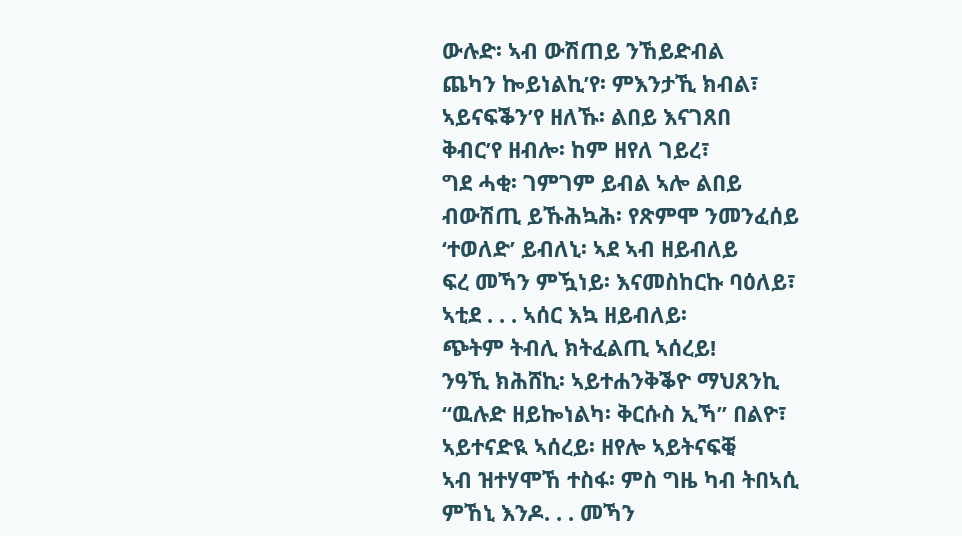ውሉድ፡ ኣብ ውሽጠይ ንኸይድብል
ጨካን ኰይነልኪ’የ፡ ምእንታኺ ክብል፣
ኣይናፍቕን’የ ዘለኹ፡ ልበይ እናገጸበ
ቅብር’የ ዘብሎ፡ ከም ዘየለ ገይረ፣
ግደ ሓቂ፡ ገምገም ይብል ኣሎ ልበይ
ብውሽጢ ይኹሕኳሕ፡ የጽምሞ ንመንፈሰይ
‘ተወለድ’ ይብለኒ፡ ኣደ ኣብ ዘይብለይ
ፍረ መኻን ምዃነይ፡ እናመስከርኩ ባዕለይ፣
ኣቲደ . . . ኣሰር እኳ ዘይብለይ፡
ጭትም ትብሊ ክትፈልጢ ኣሰረይ!
ንዓኺ ክሕሸኪ፡ ኣይተሐንቅቕዮ ማህጸንኪ
“ዉሉድ ዘይኰነልካ፡ ቅርሱስ ኢኻ” በልዮ፣
ኣይተናድዪ ኣሰረይ፡ ዘየሎ ኣይትናፍቒ
ኣብ ዝተሃሞኸ ተስፋ፡ ምስ ግዜ ካብ ትበኣሲ
ምኸኒ እንዶ. . . መኻን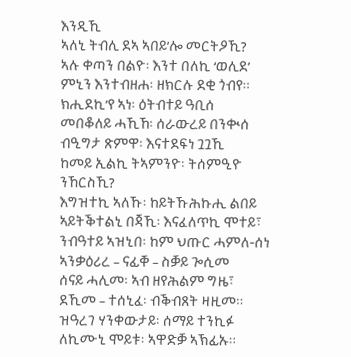እንዲኺ
ኣለኒ ትብሊ ደኣ ኣበይ’ሎ መርትዖኺ?
ኣሉ ቀጣን በልዮ፡ እንተ በለኪ ‘ወሊደ’
ምኒን እንተብዘሐ፡ ዘክርሉ ደቂ ጎብየ።
ክሒደኪ’የ ኣነ፡ ዕትብተይ ዓቢሰ
መበቆለይ ሓኺኸ፡ ሰራውረይ በንቊሰ
ብዒግታ ጽምዋ፡ እናተደፍነ ጓጓኺ
ከመይ ኢልኪ ትኣምንዮ፡ ትሰምዒዮ ንኸርስኺ?
እግዝተኪ ኣለኹ፡ ከይትኹሕኩሒ ልበይ
ኣይትቕተልኒ በጃኺ፡ እናፈለጥኪ ሞተይ፣
ንብዓተይ ኣዝኒበ፡ ከም ህጡር ሓምለ-ሰነ
ኣንቃዕሪረ – ናፊቐ – ስቓይ ጐሲመ
ሰናይ ሓሊመ፡ ኣብ ዘየሕልም ግዜ፣
ደኺመ – ተሰኒፈ፡ ብቕብጸት ዛዚመ።
ዝዓረገ ሃንቀውታይ፡ ሰማይ ተንኪፉ
ለኪሙኒ ሞይቱ፡ ኣዋድቓ ኣኽፊኡ።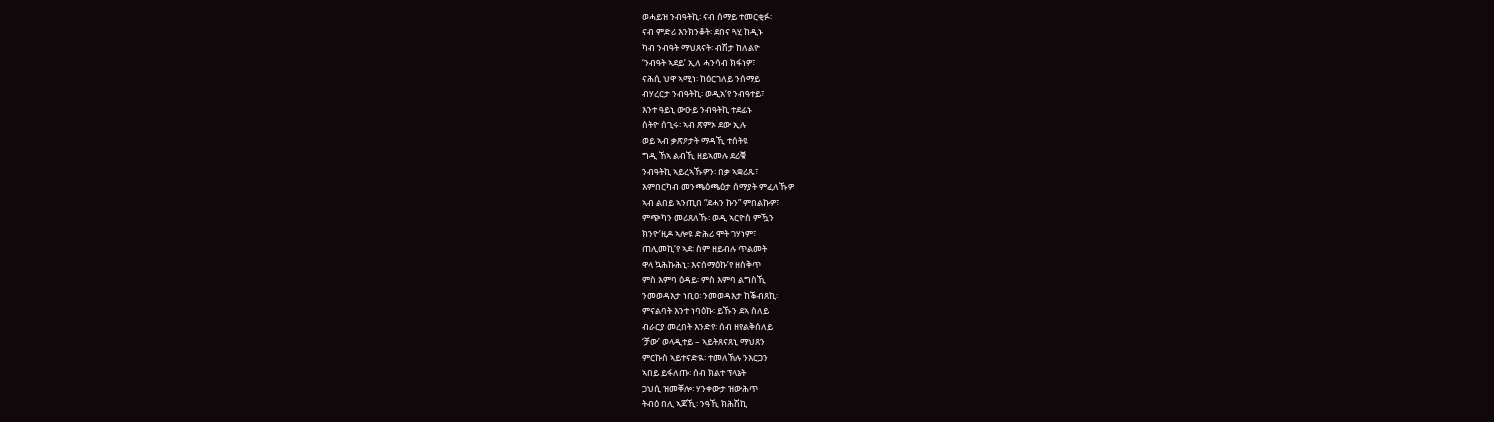ወሓይዝ ንብዓትኪ፡ ናብ ሰማይ ተመርቂፉ፡
ናብ ምድሪ እንክንቆት፡ ደበና ጓሂ ከዲኑ
ካብ ንብዓት ማህጸናት፡ ብሽታ ከለልዮ
‘ንብዓት ኣደይ’ ኢለ ሓንሳብ ክፋነዎ፣
ናሕሲ ህዋ ኣሚነ፡ ከዕርገለይ ንሰማይ
ብሃረርታ ንብዓትኪ፡ ወዲአ’የ ንብዓተይ፣
እንተ ዓይኒ ውዑይ ንብዓትኪ ተደፊኑ
ስትዮ ሰጊሩ፡ ኣብ ጽምኦ ደው ኢሉ
ወይ ኣብ ቃጽዖታት ማዳኺ ተሰትዩ
ግዲ ኸኣ ልብኺ ዘይኣመሉ ደሪቑ
ንብዓትኪ ኣይረኣኹዎን፡ በቃ ኣቋሪጹ፣
እምበርካብ መንጫዕጫዕታ ሰማያት ምፈለኹዎ
ኣብ ልበይ ኣንጢበ “ደሓን ኩን” ምበልኩዎ፣
ምጭካን መሪጸለኹ፡ ወዲ ኣርዮስ ምዃን
ክንዮ’ዚዶ ኣሎዩ ድሕሪ ሞት ገሃነም፣
ጠሊመኪ’የ ኣደ፡ ስም ዘይብሉ ጥልመት
ዋላ ኳሕኩሕኒ፡ እናሰማዕኩ’የ ዘስቅጥ
ምስ እምባ ዕዳይ፡ ምስ እምባ ልግስኺ
ንመወዳእታ ነቢዐ፡ ንመወዳእታ ከቕብጸኪ፡
ምናልባት እንተ ነባዕኩ፡ ይኹን ደኣ ስለይ
ብራርያ መረበት እንድየ፡ ሰብ ዘየልቅሰለይ
‘ቻው’ ወላዲተይ – ኣይትጸናጸኒ ማህጸን
ምርኩስ ኣይተናድዪ፡ ተመለኽሉ ንእርጋን
ኣበይ ይፋለጡ፡ ሰብ ክልተ ፕላኔት
ጋህሲ ዝመቐሎ፡ ሃንቀውታ ዝውሕጥ
ትብዕ በሊ ኣጆኺ፡ ንዓኺ ክሕሽኪ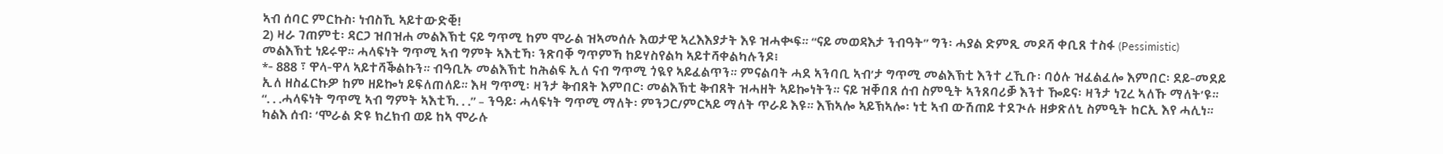ኣብ ሰባር ምርኩስ፡ ነብስኺ ኣይተውድቒ!
2) ዛራ ገጠምቲ፡ ዳርጋ ዝበዝሐ መልእኽቲ ናይ ግጥሚ ከም ሞራል ዝኣመሰሉ እወታዊ ኣረእእያታት እዩ ዝሓቊፍ። “ናይ መወዳእታ ንብዓት” ግን፡ ሓያል ድምጺ መዶሻ ቀቢጸ ተስፋ (Pessimistic) መልእኽቲ ነይሩዋ። ሓላፍነት ግጥሚ ኣብ ግምት ኣእቲኻ፡ ንጽባቐ ግጥምኻ ከይሃስየልካ ኣይተሻቀልካሉንዶ፧
*- 888 ፣ ዋላ-ዋላ ኣይተሻቕልኩን። ብዓቢኡ መልእኽቲ ከሕልፍ ኢለ ናብ ግጥሚ ጎዪየ ኣይፈልጥን። ምናልባት ሓደ ኣንባቢ ኣብ’ታ ግጥሚ መልእኽቲ እንተ ረኺቡ፡ ባዕሉ ዝፈልፈሎ እምበር፡ ደይ-መደይ ኢለ ዘስፈርኩዎ ከም ዘይኰነ ይፍለጠለይ። እዛ ግጥሚ፡ ዛንታ ቅብጸት እምበር፡ መልእኽቲ ቅብጸት ዝሓዘት ኣይኰነትን። ናይ ዝቐበጸ ሰብ ስምዒት ኣንጸባሪቓ እንተ ዀይና፡ ዛንታ ነጊረ ኣለኹ ማለት’ዩ።
“. . .ሓላፍነት ግጥሚ ኣብ ግምት ኣእቲኻ. . .” – ንዓይ፡ ሓላፍነት ግጥሚ ማለት፡ ምንጋር/ምርኣይ ማለት ጥራይ እዩ። እኽኣሎ ኣይኽኣሎ፡ ነቲ ኣብ ውሽጠይ ተደጒሉ ዘቃጽለኒ ስምዒት ከርኢ እየ ሓሊነ። ካልእ ሰብ፡ ‘ሞራል ድዩ ክረክብ ወይ ከኣ ሞራሉ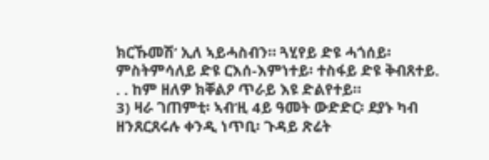ክርኹመሽ’ ኢለ ኣይሓስብን። ጓሂየይ ድዩ ሓጎሰይ፡ ምስትምሳለይ ድዩ ርእሰ-እምነተይ፡ ተስፋይ ድዩ ቅብጸተይ. . . ከም ዘለዎ ክቐልዖ ጥራይ እዩ ድልየተይ።
3) ዛራ ገጠምቲ፡ ኣብ’ዚ 4ይ ዓመት ውድድር፡ ደያኑ ካብ ዘንጸርጸሩሉ ቀንዲ ነጥቢ፡ ጉዳይ ጽሬት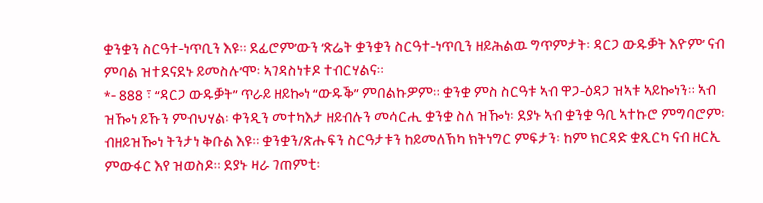ቋንቋን ስርዓተ-ነጥቢን እዩ። ደፊሮም’ውን ‘ጽሬት ቋንቋን ስርዓተ-ነጥቢን ዘይሕልዉ ግጥምታት፡ ዳርጋ ውዱቓት እዮም’ ናብ ምባል ዝተደናደኑ ይመስሉ’ሞ፡ ኣገዳስነቱዶ ተብርሃልና።
*- 888 ፣ “ዳርጋ ውዱቓት” ጥራይ ዘይኰነ “ውዱቕ” ምበልኩዎም። ቋንቋ ምስ ስርዓቱ ኣብ ዋጋ-ዕዳጋ ዝኣቱ ኣይኰነን። ኣብ ዝዀነ ይኹን ምብህሃል፡ ቀንዲን መተካእታ ዘይብሉን መሳርሒ ቋንቋ ስለ ዝዀነ፡ ደያኑ ኣብ ቋንቋ ዓቢ ኣተኩሮ ምግባሮም፡ ብዘይዝዀነ ትንታነ ቅቡል እዩ። ቋንቋን/ጽሑፍን ስርዓታቱን ከይመለኽካ ክትነግር ምፍታን፡ ከም ክርዳድ ቋጺርካ ናብ ዘርኢ ምውፋር እየ ዝወስዶ። ደያኑ ዛራ ገጠምቲ፡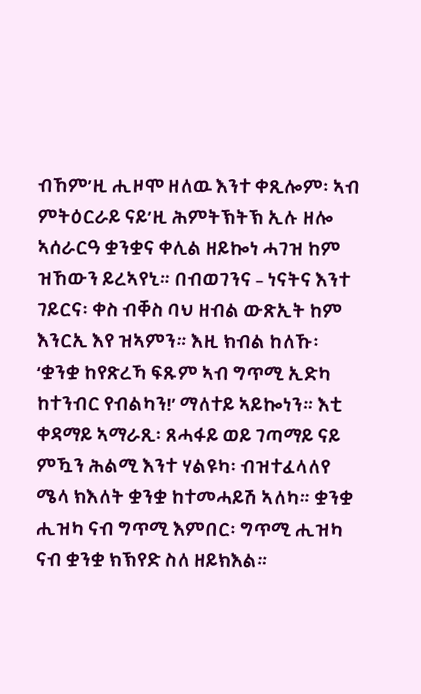ብኸም’ዚ ሒዞሞ ዘለዉ እንተ ቀጺሎም፡ ኣብ ምትዕርራይ ናይ’ዚ ሕምትኽትኽ ኢሉ ዘሎ ኣሰራርዓ ቋንቋና ቀሊል ዘይኰነ ሓገዝ ከም ዝኸውን ይረኣየኒ። በብወገንና – ነናትና እንተ ገይርና፡ ቀስ ብቐስ ባህ ዘብል ውጽኢት ከም እንርኢ እየ ዝኣምን። እዚ ክብል ከለኹ፡ ‘ቋንቋ ከየጽረኻ ፍጹም ኣብ ግጥሚ ኢድካ ከተንብር የብልካን!’ ማለተይ ኣይኰነን። እቲ ቀዳማይ ኣማራጺ፡ ጸሓፋይ ወይ ገጣማይ ናይ ምዃን ሕልሚ እንተ ሃልዩካ፡ ብዝተፈላለየ ሜላ ክእለት ቋንቋ ከተመሓይሽ ኣለካ። ቋንቋ ሒዝካ ናብ ግጥሚ እምበር፡ ግጥሚ ሒዝካ ናብ ቋንቋ ክኽየድ ስለ ዘይክእል።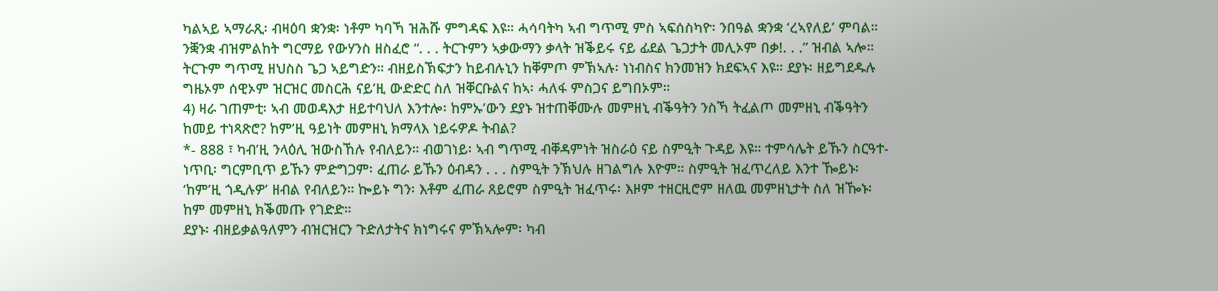ካልኣይ ኣማራጺ፡ ብዛዕባ ቋንቋ፡ ነቶም ካባኻ ዝሕሹ ምግዳፍ እዩ። ሓሳባትካ ኣብ ግጥሚ ምስ ኣፍሰስካዮ፡ ንበዓል ቋንቋ ‘ረኣየለይ’ ምባል። ንቛንቋ ብዝምልከት ግርማይ የውሃንስ ዘስፈሮ “. . . ትርጉምን ኣቃውማን ቃላት ዝቕይሩ ናይ ፊደል ጌጋታት መሊኦም በቃ!. . .” ዝብል ኣሎ። ትርጉም ግጥሚ ዘህስስ ጌጋ ኣይግድን። ብዘይስኽፍታን ከይብሉኒን ከቐምጦ ምኽኣሉ፡ ነነብስና ክንመዝን ክደፍኣና እዩ። ደያኑ፡ ዘይግደዱሉ ግዜኦም ሰዊኦም ዝርዝር መስርሕ ናይ’ዚ ውድድር ስለ ዝቐርቡልና ከኣ፡ ሓለፋ ምስጋና ይግበኦም።
4) ዛራ ገጠምቲ፡ ኣብ መወዳእታ ዘይተባህለ እንተሎ፡ ከምኡ’ውን ደያኑ ዝተጠቐሙሉ መምዘኒ ብቕዓትን ንስኻ ትፈልጦ መምዘኒ ብቕዓትን ከመይ ተነጻጽሮ? ከም’ዚ ዓይነት መምዘኒ ክማላእ ነይሩዎዶ ትብል?
*- 888 ፣ ካብ’ዚ ንላዕሊ ዝውስኸሉ የብለይን። ብወገነይ፡ ኣብ ግጥሚ ብቐዳምነት ዝስራዕ ናይ ስምዒት ጉዳይ እዩ። ተምሳሌት ይኹን ስርዓተ-ነጥቢ፡ ግርምቢጥ ይኹን ምድግጋም፡ ፈጠራ ይኹን ዕብዳን . . . ስምዒት ንኽህሉ ዘገልግሉ እዮም። ስምዒት ዝፈጥረለይ እንተ ዀይኑ፡ ‘ከም’ዚ ጎዲሉዎ’ ዘብል የብለይን። ኰይኑ ግን፡ እቶም ፈጠራ ጸይሮም ስምዒት ዝፈጥሩ፡ እዞም ተዘርዚሮም ዘለዉ መምዘኒታት ስለ ዝዀኑ፡ ከም መምዘኒ ክቕመጡ የገድድ።
ደያኑ፡ ብዘይቃልዓለምን ብዝርዝርን ጉድለታትና ክነግሩና ምኽኣሎም፡ ካብ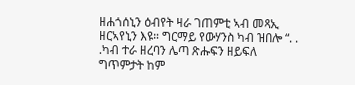ዘሐጎሰኒን ዕብየት ዛራ ገጠምቲ ኣብ መጻኢ ዘርኣየኒን እዩ። ግርማይ የውሃንስ ካብ ዝበሎ “. . .ካብ ተራ ዘረባን ሌጣ ጽሑፍን ዘይፍለ ግጥምታት ከም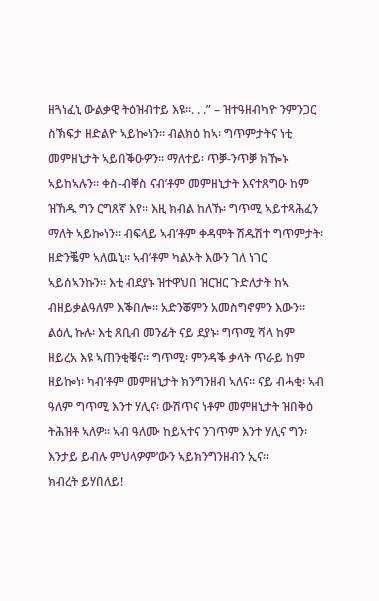ዘጓነፈኒ ውልቃዊ ትዕዝብተይ እዩ።. . .” – ዝተዓዘብካዮ ንምንጋር ስኽፍታ ዘድልዮ ኣይኰነን። ብልክዕ ከኣ፡ ግጥምታትና ነቲ መምዘኒታት ኣይበቕዑዎን። ማለተይ፡ ጥቓ-ንጥቓ ክዀኑ ኣይከኣሉን። ቀስ-ብቐስ ናብ’ቶም መምዘኒታት እናተጸግዑ ከም ዝኸዱ ግን ርግጸኛ እየ። እዚ ክብል ከለኹ፡ ግጥሚ ኣይተጻሕፈን ማለት ኣይኰነን። ብፍላይ ኣብ’ቶም ቀዳሞት ሽዱሽተ ግጥምታት፡ ዘድንቘም ኣለዉኒ። ኣብ’ቶም ካልኦት እውን ገለ ነገር ኣይሰኣንኩን። እቲ ብደያኑ ዝተዋህበ ዝርዝር ጉድለታት ከኣ ብዘይቃልዓለም እቕበሎ። አድንቖምን አመስግኖምን እውን።
ልዕሊ ኩሉ፡ እቲ ጸቢብ መንፊት ናይ ደያኑ፡ ግጥሚ ሻላ ከም ዘይረአ እዩ ኣጠንቂቑና። ግጥሚ፡ ምንዳቕ ቃላት ጥራይ ከም ዘይኰነ፡ ካብ’ቶም መምዘኒታት ክንግንዘብ ኣለና። ናይ ብሓቂ፡ ኣብ ዓለም ግጥሚ እንተ ሃሊና፡ ውሽጥና ነቶም መምዘኒታት ዝበቅዕ ትሕዝቶ ኣለዎ። ኣብ ዓለሙ ከይኣተና ንገጥም እንተ ሃሊና ግን፡ እንታይ ይብሉ ምህላዎም’ውን ኣይክንግንዘብን ኢና።
ክብረት ይሃበለይ!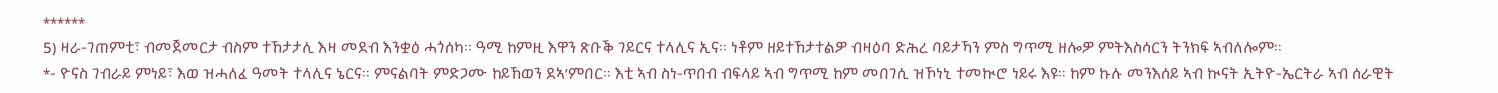******
5) ዛራ-ገጠምቲ፣ ብመጀመርታ ብስም ተኸታታሊ እዛ መደብ እንቋዕ ሓጎሰካ። ዓሚ ከምዚ እዋን ጽቡቕ ገይርና ተላሊና ኢና። ነቶም ዘይተኸታተልዎ ብዛዕባ ድሕረ ባይታኻን ምስ ግጥሚ ዘሎዎ ምትእስሳርን ትንክፍ ኣብለሎም።
*- ዮናስ ገብራይ ምነይ፣ እወ ዝሓለፈ ዓመት ተላሊና ኔርና። ምናልባት ምድጋሙ ከይኸወን ደኣ’ምበር። እቲ ኣብ ስነ-ጥበብ ብፍላይ ኣብ ግጥሚ ከም መበገሲ ዝኾነኒ ተመኲሮ ነይሩ እዩ። ከም ኩሉ መንእሰይ ኣብ ኲናት ኢትዮ-ኤርትራ ኣብ ሰራዊት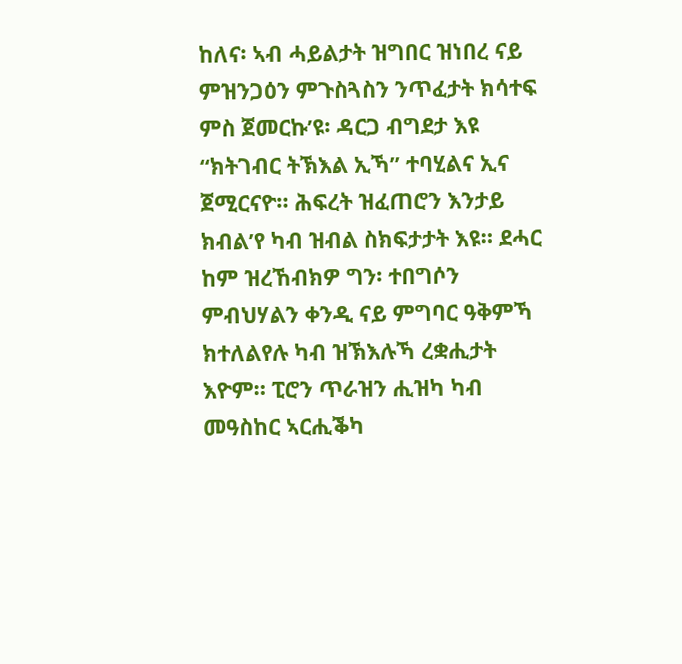ከለና፡ ኣብ ሓይልታት ዝግበር ዝነበረ ናይ ምዝንጋዕን ምጉስጓስን ንጥፈታት ክሳተፍ ምስ ጀመርኩ’ዩ፡ ዳርጋ ብግደታ እዩ “ክትገብር ትኽእል ኢኻ” ተባሂልና ኢና ጀሚርናዮ። ሕፍረት ዝፈጠሮን እንታይ ክብል’የ ካብ ዝብል ስክፍታታት እዩ። ደሓር ከም ዝረኸብክዎ ግን፡ ተበግሶን ምብህሃልን ቀንዲ ናይ ምግባር ዓቅምኻ ክተለልየሉ ካብ ዝኽእሉኻ ረቋሒታት እዮም። ፒሮን ጥራዝን ሒዝካ ካብ መዓስከር ኣርሒቕካ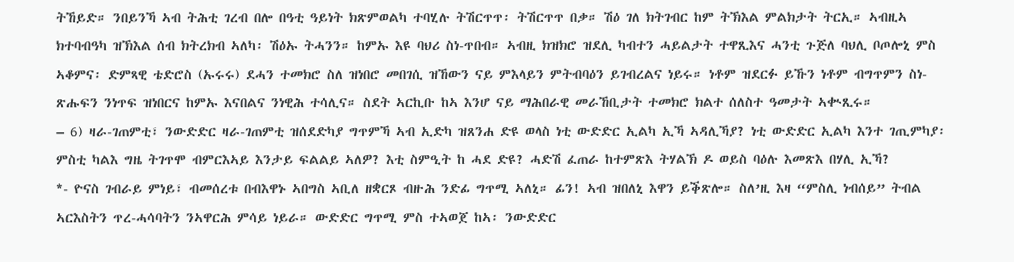ትኸይድ። ንበይንኻ ኣብ ትሕቲ ገረብ በሎ በዓቲ ዓይነት ክጽምወልካ ተባሂሉ ትሽርጥጥ፡ ትሽርጥጥ በቃ። ሽዕ ገለ ክትገብር ከም ትኽእል ምልክታት ትርኢ። ኣብዚኣ ክተባብዓካ ዝኽእል ሰብ ክትረክብ ኣለካ፡ ሽዕኡ ትሓንን። ከምኡ እዩ ባህሪ ስነ-ጥበብ። ኣብዚ ክዝክሮ ዝደሊ ካብተን ሓይልታት ተዋጺእና ሓንቲ ጉጅለ ባህሊ ቦጦሎኒ ምስ ኣቆምና፡ ድምጻዊ ቴድሮስ (ኡሩሩ) ደሓን ተመክሮ ስለ ዝነበሮ መበገሲ ዝኸውን ናይ ምእላይን ምትብባዕን ይገብረልና ነይሩ። ነቶም ዝደርፉ ይኹን ነቶም ብግጥምን ስነ-ጽሑፍን ንነጥፍ ዝነበርና ከምኡ እናበልና ንነዊሕ ተሳሊና። ስደት ኣርኪቡ ከኣ እንሆ ናይ ማሕበራዊ መራኸቢታት ተመክሮ ክልተ ሰለስተ ዓመታት ኣቊጺሩ።
– 6) ዛራ-ገጠምቲ፣ ንውድድር ዛራ-ገጠምቲ ዝሰደድካያ ግጥምኻ ኣብ ኢድካ ዝጸንሐ ድዩ ወላስ ነቲ ውድድር ኢልካ ኢኻ ኣዳሊኻያ? ነቲ ውድድር ኢልካ እንተ ገጢምካያ፡ ምስቲ ካልእ ግዜ ትገጥሞ ብምርእኣይ እንታይ ፍልልይ ኣለዎ? እቲ ስምዒት ከ ሓደ ድዩ? ሓድሽ ፈጠራ ከተምጽእ ትሃልኽ ዶ ወይስ ባዕሉ እመጽእ በሃሊ ኢኻ?
*- ዮናስ ገብራይ ምነይ፣ ብመሰረቱ በብእዋኑ ኣበግስ ኣቢለ ዘቋርጾ ብዙሕ ንድፊ ግጥሚ ኣለኒ። ፊን! ኣብ ዝበለኒ እዋን ይቕጽሎ። ስለ’ዚ እዛ “ምስሊ ነብሰይ” ትብል ኣርእስትን ጥረ-ሓሳባትን ንኣዋርሕ ምሳይ ነይራ። ውድድር ግጥሚ ምስ ተኣወጀ ከኣ፡ ንውድድር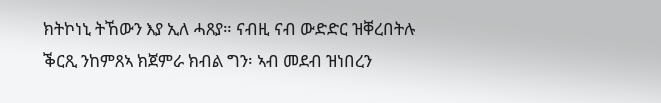ክትኮነኒ ትኸውን እያ ኢለ ሓጸያ። ናብዚ ናብ ውድድር ዝቐረበትሉ ቕርጺ ንከምጸኣ ክጀምራ ክብል ግን፡ ኣብ መደብ ዝነበረን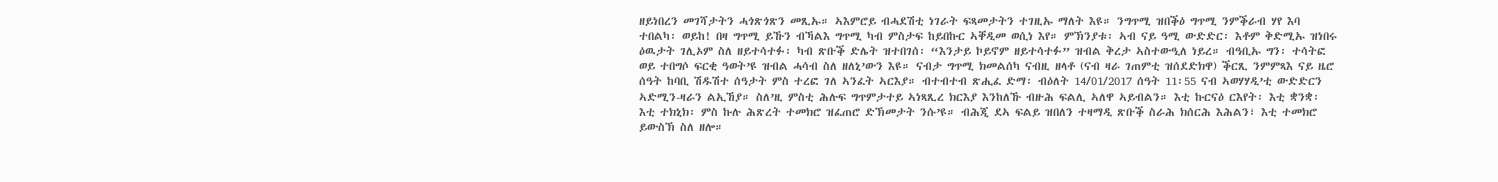ዘይነበረን መገሻታትን ሓጎጽጎጽን መጺኡ። ኣእምሮይ ብሓደሽቲ ነገራት ፍጻመታትን ተገዚኡ ማለት እዩ። ንግጥሚ ዝበቕዕ ግጥሚ ንምቕራብ ሃየ እባ ተበልካ፡ ወይከ! በዛ ግጥሚ ይኹን ብኻልእ ግጥሚ ካብ ምስታፍ ከይበኩር ኣቐዲመ ወሲነ እየ። ምኽንያቱ፡ ኣብ ናይ ዓሚ ውድድር፡ እቶም ቅድሚኡ ዝነበሩ ዕዉታት ገሊኦም ስለ ዘይተሳተፉ፡ ካብ ጽቡቕ ድሌት ዝተበገሰ፡ “እንታይ ኮይኖም ዘይተሳተፉ” ዝብል ቅረታ ኣስተውዒለ ነይረ። ብዓቢኡ ግን፡ ተሳትፎ ወይ ተበግሶ ፍርቂ ዓወት’ዩ ዝብል ሓሳብ ስለ ዘለኒ’ውን እዩ። ናብታ ግጥሚ ክመልሰካ ናብዚ ዘላቶ (ናብ ዛራ ገጠምቲ ዝሰደድክዋ) ቕርጺ ንምምጻእ ናይ ዜሮ ሰዓት ከባቢ ሽዱሽተ ሰዓታት ምስ ተረፎ ገለ ኣንፈት ኣርእያ። ብተብተብ ጽሒፈ ድማ፡ ብዕለት 14/01/2017 ሰዓት 11፡55 ናብ ኣወሃሃዲ’ቲ ውድድርን ኣድሚን-ዛራን ልኢኸያ። ስለ’ዚ ምስቲ ሕሉፍ ግጥምታተይ ኣነጻጺረ ክርእያ እንከለኹ ብዙሕ ፍልሊ ኣለዋ ኣይብልን። እቲ ኩርናዕ ርእየት፡ እቲ ቋንቋ፡ እቲ ተክኒክ፡ ምስ ኩሉ ሕጽረት ተመክሮ ዝፈጠሮ ድኽመታት ንሱ’ዩ። ብሕጂ ደኣ ፍልይ ዝበለን ተዛማዲ ጽቡቕ ስራሕ ክሰርሕ እሕልን፣ እቲ ተመክሮ ይውስኽ ስለ ዘሎ።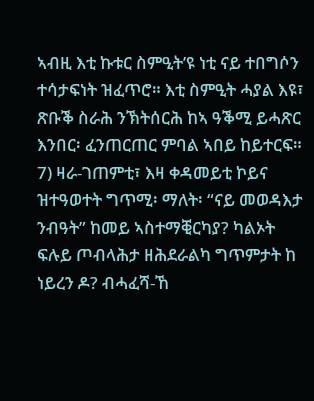ኣብዚ እቲ ኩቱር ስምዒት’ዩ ነቲ ናይ ተበግሶን ተሳታፍነት ዝፈጥሮ። እቲ ስምዒት ሓያል እዩ፣ ጽቡቕ ስራሕ ንኽትሰርሕ ከኣ ዓቕሚ ይሓጽር እንበር፡ ፈንጠርጠር ምባል ኣበይ ከይተርፍ።
7) ዛራ-ገጠምቲ፣ እዛ ቀዳመይቲ ኮይና ዝተዓወተት ግጥሚ፡ ማለት፡ “ናይ መወዳእታ ንብዓት” ከመይ ኣስተማቒርካያ? ካልኦት ፍሉይ ጦብላሕታ ዘሕደራልካ ግጥምታት ከ ነይረን ዶ? ብሓፈሻ-ኸ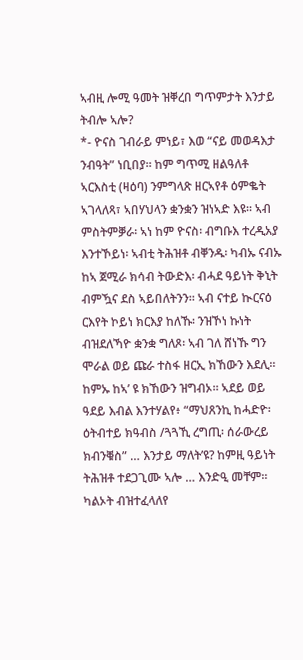ኣብዚ ሎሚ ዓመት ዝቐረበ ግጥምታት እንታይ ትብሎ ኣሎ?
*- ዮናስ ገብራይ ምነይ፣ እወ “ናይ መወዳእታ ንብዓት” ነቢበያ። ከም ግጥሚ ዘልዓለቶ ኣርእስቲ (ዛዕባ) ንምግላጽ ዘርኣየቶ ዕምቈት ኣገላለጻ፣ ኣበሃህላን ቋንቋን ዝነኣድ እዩ። ኣብ ምስትምቓራ፡ ኣነ ከም ዮናስ፡ ብግቡእ ተረዲአያ እንተኾይነ፡ ኣብቲ ትሕዝቶ ብቐንዱ፡ ካብኡ ናብኡ ከኣ ጀሚራ ክሳብ ትውድእ፡ ብሓደ ዓይነት ቅኒት ብምዃና ደስ ኣይበለትንን። ኣብ ናተይ ኲርናዕ ርእየት ኮይነ ክርእያ ከለኹ፡ ንዝኾነ ኩነት ብዝደለኻዮ ቋንቋ ግለጾ፡ ኣብ ገለ ሸነኹ ግን ሞራል ወይ ጩራ ተስፋ ዘርኢ ክኸውን እደሊ። ከምኡ ከኣ’ ዩ ክኸውን ዝግብኦ። ኣደይ ወይ ዓደይ እብል እንተሃልየ፥ “ማህጸንኪ ከሓድዮ፡ ዕትብተይ ክዓብስ /ጓጓኺ ረግጢ፡ ሰራውረይ ክብንቑስ” … እንታይ ማለት’ዩ? ከምዚ ዓይነት ትሕዝቶ ተደጋጊሙ ኣሎ … እንድዒ መቸም። ካልኦት ብዝተፈላለየ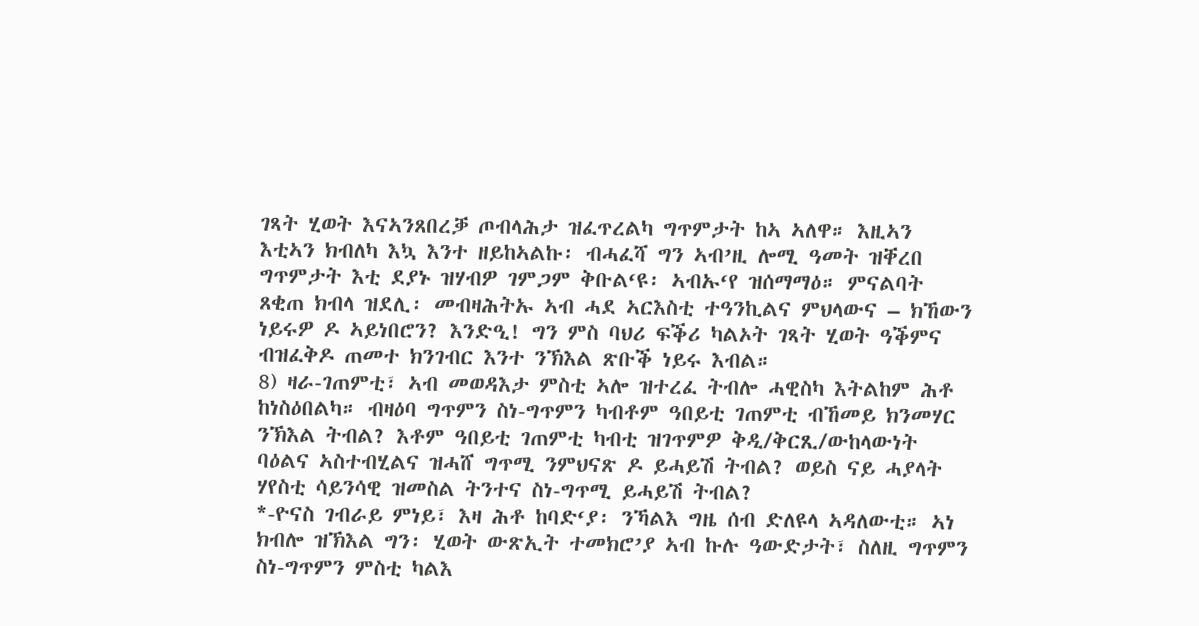ገጻት ሂወት እናኣንጸበረቓ ጦብላሕታ ዝፈጥረልካ ግጥምታት ከኣ ኣለዋ። እዚኣን እቲኣን ክብለካ እኳ እንተ ዘይከኣልኩ፡ ብሓፈሻ ግን ኣብ’ዚ ሎሚ ዓመት ዝቐረበ ግጥምታት እቲ ደያኑ ዝሃብዎ ገምጋም ቅቡል‘ዩ፡ ኣብኡ‘የ ዝሰማማዕ። ምናልባት ጸቂጠ ክብላ ዝደሊ፡ መብዛሕትኡ ኣብ ሓደ ኣርእስቲ ተዓንኪልና ምህላውና – ክኸውን ነይሩዎ ዶ ኣይነበሮን? እንድዒ! ግን ምስ ባህሪ ፍቕሪ ካልኦት ገጻት ሂወት ዓቕምና ብዝፈቅዶ ጠመተ ክንገብር እንተ ንኽእል ጽቡቕ ነይሩ እብል።
8) ዛራ-ገጠምቲ፣ ኣብ መወዳእታ ምስቲ ኣሎ ዝተረፈ ትብሎ ሓዊስካ እትልከም ሕቶ ከነስዕበልካ። ብዛዕባ ግጥምን ስነ-ግጥምን ካብቶም ዓበይቲ ገጠምቲ ብኸመይ ክንመሃር ንኽእል ትብል? እቶም ዓበይቲ ገጠምቲ ካብቲ ዝገጥምዎ ቅዲ/ቅርጺ/ውከላውነት ባዕልና ኣስተብሂልና ዝሓሸ ግጥሚ ንምህናጽ ዶ ይሓይሽ ትብል? ወይስ ናይ ሓያላት ሃየስቲ ሳይንሳዊ ዝመስል ትንተና ስነ-ግጥሚ ይሓይሽ ትብል?
*-ዮናስ ገብራይ ምነይ፣ እዛ ሕቶ ከባድ‘ያ፡ ንኻልእ ግዜ ሰብ ድለዩላ ኣዳለውቲ። ኣነ ክብሎ ዝኽእል ግን፡ ሂወት ውጽኢት ተመክሮ’ያ ኣብ ኩሉ ዓውድታት፣ ስለዚ ግጥምን ስነ-ግጥምን ምስቲ ካልእ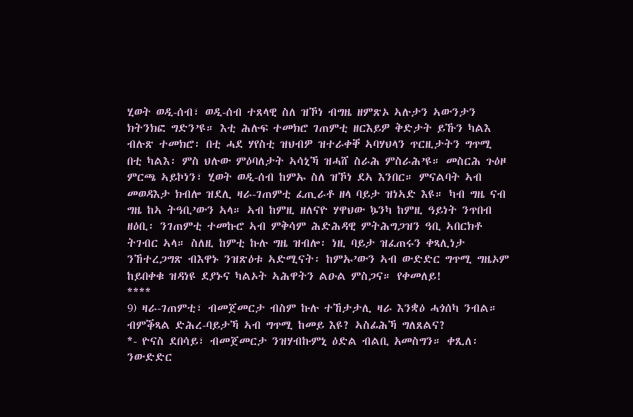ሂወት ወዲ-ሰብ፣ ወዲ-ሰብ ተጸላዊ ስለ ዝኾነ ብግዜ ዘምጽኦ ኣሉታን ኣውንታን ክትንክፎ ግድን’ዩ። እቲ ሕሉፍ ተመክሮ ገጠምቲ ዘርእይዎ ቅድታት ይኹን ካልእ ብሉጽ ተመክሮ፡ በቲ ሓደ ሃየስቲ ዝህብዎ ዝተራቀቐ ኣባሃህላን ጥርዚታትን ግጥሚ በቲ ካልእ፡ ምስ ህሉው ምዕባለታት ኣሳኒኻ ዝሓሸ ስራሕ ምስራሕ’ዩ። መስርሕ ጉዕዞ ምርጫ ኣይኮነን፣ ሂወት ወዲ-ሰብ ከምኡ ስለ ዝኾነ ደኣ እንበር። ምናልባት ኣብ መወዳእታ ክብሎ ዝደሊ ዛራ-ገጠምቲ ፈጢራቶ ዘላ ባይታ ዝነኣድ እዩ። ካብ ግዜ ናብ ግዜ ከኣ ትዓቢ’ውን ኣላ። ኣብ ከምዚ ዘለናዮ ሃዋህው ኴንካ ከምዚ ዓይነት ንጥበብ ዘዕቢ፡ ንገጠምቲ ተመኩሮ ኣብ ምቅሳም ሕድሕዳዊ ምትሕግጋዝን ዓቢ ኣበርክቶ ትገብር ኣላ። ስለዚ ከምቲ ኩሉ ግዜ ዝብሎ፡ ነዚ ባይታ ዝፈጠሩን ቀጻሊነታ ንኸተረጋግጽ ብእዋኑ ንዝጽዕቱ ኣድሚናት፡ ከምኡ’ውን ኣብ ውድድር ግጥሚ ግዜኦም ከይበቀቁ ዝዳነዩ ደያኑና ካልኦት ኣሕዋትን ልዑል ምስጋና። የቀመለይ!
****
9) ዛራ-ገጠምቲ፣ ብመጀመርታ ብስም ኩሉ ተኸታታሊ ዛራ እንቋዕ ሓጎሰካ ንብል። ብምቕጻል ድሕረ-ባይታኻ ኣብ ግጥሚ ከመይ እዩ? ኣስፊሕኻ ግለጸልና?
*- ዮናስ ደበሳይ፣ ብመጀመርታ ንዝሃብኩምኒ ዕድል ብልቢ አመስግን። ቀጺለ፡ ንውድድር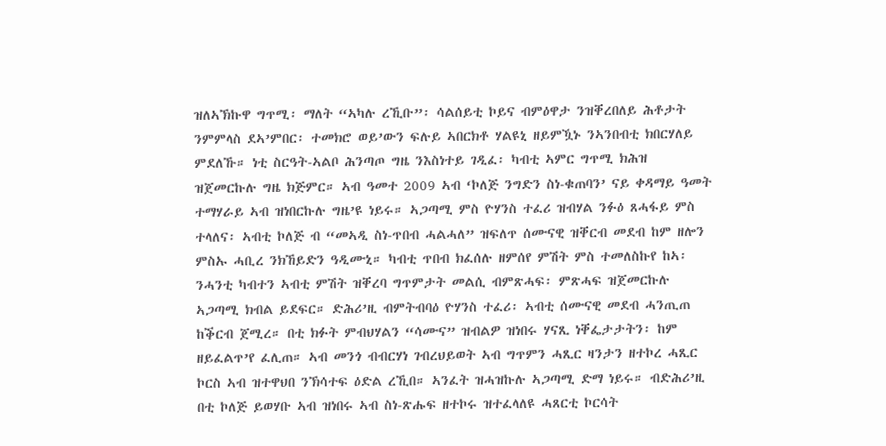ዝለኣኽኩዋ ግጥሚ፡ ማለት “ኣካሉ ረኺቡ”፡ ሳልሰይቲ ኮይና ብምዕዋታ ንዝቐረበለይ ሕቶታት ንምምላስ ደኣ’ምበር፡ ተመክሮ ወይ’ውን ፍሉይ ኣበርክቶ ሃልዩኒ ዘይምዃኑ ንኣንበብቲ ክበርሃለይ ምደለኹ። ነቲ ስርዓት-ኣልቦ ሕንጣጦ ግዜ ንእስነተይ ገዲፈ፡ ካብቲ ኣምር ግጥሚ ክሕዝ ዝጀመርኩሉ ግዜ ክጅምር። ኣብ ዓመተ 2009 ኣብ ‘ኮለጅ ንግድን ስነ-ቁጠባን’ ናይ ቀዳማይ ዓመት ተማሃራይ ኣብ ዝነበርኩሉ ግዜ’ዩ ነይሩ። ኣጋጣሚ ምስ ዮሃንስ ተፈሪ ዝብሃል ንፉዕ ጸሓፋይ ምስ ተላለና፡ ኣብቲ ኮለጅ ብ “መኣዲ ስነ-ጥበብ ሓልሓለ” ዝፍለጥ ሰሙናዊ ዝቐርብ መደብ ከም ዘሎን ምስኡ ሓቢረ ንክኸይድን ዓዲሙኒ። ካብቲ ጥበብ ክፈሰሉ ዘምሰየ ምሽት ምስ ተመለስኩየ ከኣ፡ ንሓንቲ ካብተን ኣብቲ ምሽት ዝቐረባ ግጥምታት መልሲ ብምጽሓፍ፡ ምጽሓፍ ዝጀመርኩሉ ኣጋጣሚ ክብል ይደፍር። ድሕሪ’ዚ ብምትብባዕ ዮሃንስ ተፈሪ፡ ኣብቲ ሰሙናዊ መደብ ሓንጢጠ ከቕርብ ጀሚረ። በቲ ክፉት ምብህሃልን “ሳሙና” ዝብልዎ ዝነበሩ ሃናጺ ነቐፌታታትን፡ ከም ዘይፈልጥ’የ ፈሊጠ። ኣብ መንጎ ብብርሃነ ገብረህይወት ኣብ ግጥምን ሓጺር ዛንታን ዘተኮረ ሓጺር ኮርስ ኣብ ዝተዋህበ ንኽሳተፍ ዕድል ረኺበ። ኣንፈት ዝሓዝኩሉ ኣጋጣሚ ድማ ነይሩ። ብድሕሪ’ዚ በቲ ኮለጅ ይወሃቡ ኣብ ዝነበሩ ኣብ ስነ-ጽሑፍ ዘተኮሩ ዝተፈላለዩ ሓጸርቲ ኮርሳት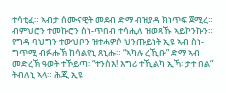ተሳቲፈ። ኣብታ ሰሙናዊት መደብ ድማ ብዝያዳ ክነጥፍ ጀሚረ። ብምህሮን ተመኩሮን ስነ-ጥበብ ተሳሒለ ዝወጻኹ ኣይኮንኩን። የግዳ ባህግን ተውህቦን ዝተሓዎሶ ህንጡይነት ኢዩ ኣብ ስነ-ግጥሚ ብፉሑኽ ከሳልየኒ ጸኒሑ። “ኣካሉ ረኺቡ” ድማ ኣብ መድረኽ ዓወት ተኾይጣ፡ “ተንስእ! እግሪ ተኺልካ ኢኻ፡ ታተ በል” ትብለኒ ኣላ። ሕጂ ኢዩ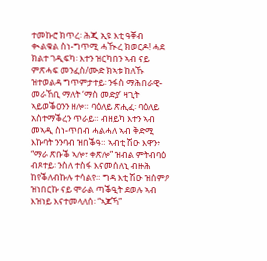ተመኩሮ ክጥረ፡ ሕጂ ኢዩ እቲ ዓቐብ ቊልቁል ስነ-ግጥሚ ሓዂረ ክወርዶ! ሓደ ክልተ ገዲፍካ፡ እተን ዝርካበን ኣብ ናይ ምጽሓፍ መንፈስ/ሙድ ክኣቱ ከለኹ ዝተወልዳ ግጥምታተይ፡ ንፋስ ማሕበራዊ-መራኸቢ ማለት ‘ማስ መድያ’ ዛጊት ኣይወቕዐንን ዘሎ። ባዕለይ ጽሒፈ፡ ባዕለይ አስተማቕረን ጥራይ። ብዘይካ እተን ኣብ መኣዲ ስነ-ጥበብ ሓልሓለ ኣብ ቅድሚ እኩባት ንንባብ ዝበቕዓ። ኣብቲ ሽዑ እዋን፥ “ማራ ጽቡቕ ኣሎ፣ ቀጽሎ” ዝብል ምትብባዕ ብጾተይ፡ ንስለ ተስፋ እናመሰለኒ ብዙሕ ከየቕለብኩሉ ተሳልየ። ግዳ እቲ ሽዑ ዝሰምዖ ዝነበርኩ ናይ ሞራል ጣቕዒት ደወሉ ኣብ እዝነይ እናተመላለሰ፡ “ኣጆኻ”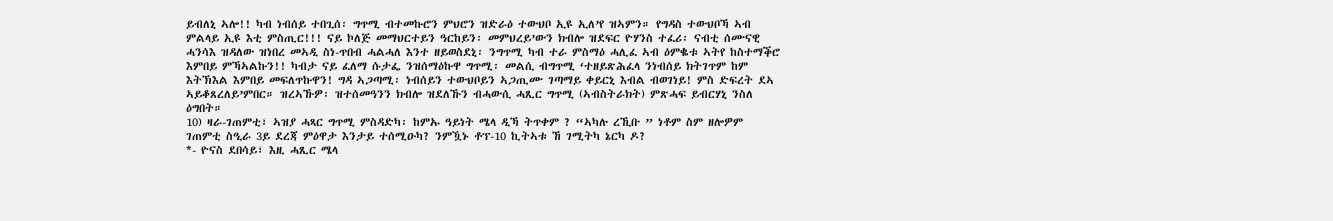ይብለኒ ኣሎ!! ካብ ነብሰይ ተበጊሰ፡ ግጥሚ ብተመኩሮን ምህሮን ዝድራዕ ተውህቦ ኢዩ ኢለ’የ ዝኣምን። የግዳስ ተውህቦኻ ኣብ ምልላይ ኢዩ እቲ ምስጢር!!! ናይ ኮለጅ መማህርተይን ዓርከይን፡ መምህረይ’ውን ክብሎ ዝደፍር ዮሃንስ ተፈሪ፡ ናብቲ ሰሙናዊ ሓንሳእ ዝዳለው ዝነበረ መኣዲ ስነ-ጥበብ ሓልሓለ እንተ ዘይወስደኒ፡ ንግጥሚ ካብ ተራ ምስማዕ ሓሊፈ ኣብ ዕምቈቱ ኣትየ ከስተማቕሮ እምበይ ምኻኣልኩን!! ካብታ ናይ ፈለማ ሱታፌ ንዝሰማዕኩዋ ግጥሚ፡ መልሲ ብግጥሚ ‘ተዘይጽሕፈላ ንነብሰይ ክትገጥም ከም እትኽእል እምበይ መፍለጥኩዋን! ግዳ ኣጋጣሚ፡ ነብሰይን ተውህቦይን ኣጋጢሙ ገጣማይ ቀይርኒ እብል ብወገነይ! ምስ ድፍረት ደኣ ኣይቆጸረለይ’ምበር። ዝረኣኹዎ፡ ዝተሰመዓንን ክብሎ ዝደለኹን ብሓውሲ ሓጺር ግጥሚ (ኣብስትራክት) ምጽሓፍ ይብርሃኒ ንስለ ዕግበት።
10) ዛራ-ገጠምቲ፣ ኣዝያ ሓጻር ግጥሚ ምስዳድካ፡ ከምኡ ዓይነት ሜላ ዲኻ ትጥቀም ? “ኣካሉ ረኺቡ ” ነቶም ስም ዘሎዎም ገጠምቲ ስዒራ 3ይ ደረጃ ምዕዋታ እንታይ ተሰሚዑካ? ንምዃኑ ቶፕ-10 ኪትኣቱ ኸ ገሚትካ ኔርካ ዶ?
*- ዮናስ ደበሳይ፣ እዚ ሓጺር ሜላ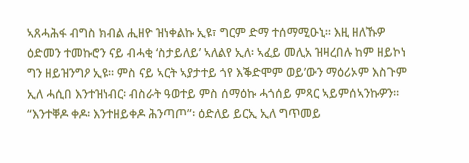ኣጸሓሕፋ ብግስ ክብል ሒዘዮ ዝነቀልኩ ኢዩ፣ ግርም ድማ ተሰማሚዑኒ። እዚ ዘለኹዎ ዕድመን ተመኩሮን ናይ ብሓቂ ‘ስታይለይ’ ኣለልየ ኢለ፡ ኣፈይ መሊአ ዝዛረበሉ ከም ዘይኮነ ግን ዘይዝንግዖ ኢዩ። ምስ ናይ ኣርት ኣያታተይ ጎየ እቕድሞም ወይ’ውን ማዕሪኦም እስጉም ኢለ ሓሲበ እንተዝነብር፡ ብስራት ዓወተይ ምስ ሰማዕኩ ሓጎሰይ ምጻር ኣይምሰኣንኩዎን። “እንተቐዶ ቀዶ፡ እንተዘይቀዶ ሕንጣጦ”፡ ዕድለይ ይርኢ ኢለ ግጥመይ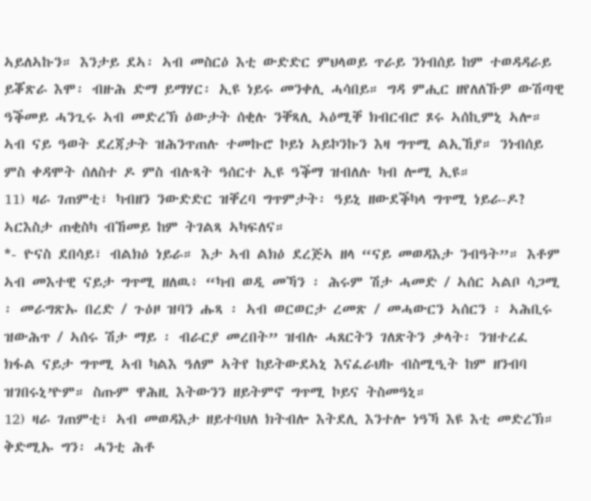ኣይለኣኩን። እንታይ ደኣ፡ ኣብ መስርዕ እቲ ውድድር ምህላወይ ጥራይ ንነብሰይ ከም ተወዳዳራይ ይቖጽራ እሞ፡ ብዙሕ ድማ ይማሃር፡ ኢዩ ነይሩ መንቀሊ ሓሳበይ። ግዳ ምሒር ዘየለለኹዎ ውሽጣዊ ዓቕመይ ሓንጊሩ ኣብ መድረኽ ዕውታት ሰቂሉ ንቐጻሊ ኣዕሚቐ ክብርብሮ ጾሩ ኣሰኪምኒ ኣሎ። ኣብ ናይ ዓወት ደረጃታት ዝሕንጥጠሉ ተመኩሮ ኮይነ ኣይኮንኩን እዛ ግጥሚ ልኢኸያ። ንነብሰይ ምስ ቀዳሞት ሰለስተ ዶ ምስ ብሉጻት ዓሰርተ ኢዩ ዓቕማ ዝብለሉ ካብ ሎሚ ኢዩ።
11) ዛራ ገጠምቲ፣ ካብዘን ንውድድር ዝቐረባ ግጥምታት፡ ዓይኒ ዘውደቕካላ ግጥሚ ነይራ-ዶ? ኣርእስታ ጠቂስካ ብኸመይ ከም ትገልጻ ኣካፍለና።
*- ዮናስ ደበሳይ፣ ብልክዕ ነይራ። እታ ኣብ ልክዕ ደረጅኣ ዘላ “ናይ መወዳእታ ንብዓት”። እቶም ኣብ መእተዊ ናይታ ግጥሚ ዘለዉ፥ “ካብ ወዲ መኻን ፡ ሕሩም ሽታ ሓመድ / ኣሰር ኣልቦ ሳጋሚ ፡ መራግጽኡ በረድ / ጉዕዞ ዝባን ሑጻ ፡ ኣብ ወርወርታ ረመጽ / መሓውርን ኣሰርን ፡ ኣሕቢሩ ዝውሕጥ / ኣሰሩ ሽታ ማይ ፡ ብራርያ መረበት” ዝብሉ ሓጸርትን ገለጽትን ቃላት፡ ንዝተረፈ ክፋል ናይታ ግጥሚ ኣብ ካልእ ዓለም ኣትየ ከይትውደኣኒ እናፈራህኩ ብስሚዒት ከም ዘንብባ ዝገበሩኒ’ዮም። ስጡም ዋሕዚ እትውንን ዘይትምኖ ግጥሚ ኮይና ትስመዓኒ።
12) ዛራ ገጠምቲ፣ ኣብ መወዳእታ ዘይተባህለ ክትብሎ እትደሊ እንተሎ ነዓኻ እዩ እቲ መድረኽ። ቅድሚኡ ግን፡ ሓንቲ ሕቶ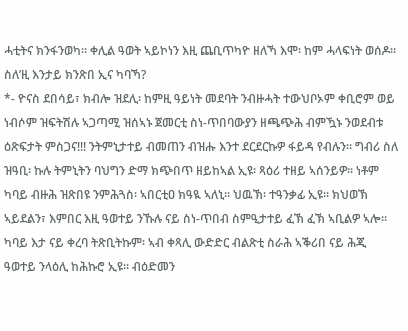ሓቲትና ክንፋንወካ። ቀሊል ዓወት ኣይኮነን እዚ ጨቢጥካዮ ዘለኻ እሞ፡ ከም ሓላፍነት ወሰዶ። ስለ’ዚ እንታይ ክንጽበ ኢና ካባኻ?
*- ዮናስ ደበሳይ፣ ክብሎ ዝደሊ፡ ከምዚ ዓይነት መደባት ንብዙሓት ተውህቦኦም ቀቢሮም ወይ ነብሶም ዝፍትሽሉ ኣጋጣሚ ዝሰኣኑ ጀመርቲ ስነ-ጥበባውያን ዘጫጭሕ ብምዃኑ ንወደብቱ ዕጽፍታት ምስጋና!!! ንትምኒታተይ ብመጠን ብዝሑ እንተ ደርደርኩዎ ፋይዳ የብሉን። ግብሪ ስለ ዝዓቢ፡ ኩሉ ትምኒትን ባህግን ድማ ክጭበጥ ዘይከኣል ኢዩ፡ ጻዕሪ ተዘይ ኣሰንይዎ። ነቶም ካባይ ብዙሕ ዝጽበዩ ንምሕጓስ፡ ኣበርቲዐ ክዓዪ ኣለኒ። ህዉኽ፡ ተዓንቃፊ ኢዩ። ክህወኽ ኣይደልን፣ እምበር እዚ ዓወተይ ንኹሉ ናይ ስነ-ጥበብ ስምዒታተይ ፈኽ ፈኽ ኣቢልዎ ኣሎ። ካባይ እታ ናይ ቀረባ ትጽቢትኩም፡ ኣብ ቀጻሊ ውድድር ብልጽቲ ስራሕ ኣቕሪበ ናይ ሕጂ ዓወተይ ንላዕሊ ከሕኩሮ ኢዩ። ብዕድመን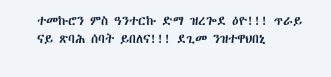ተመኩሮን ምስ ዓንተርኩ ድማ ዝረጐደ ዕዮ!!! ጥራይ ናይ ጽባሕ ሰባት ይበለና!!! ደጊመ ንዝተዋህበኒ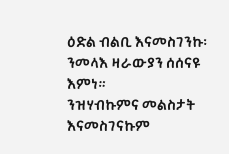ዕድል ብልቢ እናመስገንኩ፡ ንመላእ ዛራውያን ሰሰናዩ እምነ።
ንዝሃብኩምና መልስታት እናመስገናኩም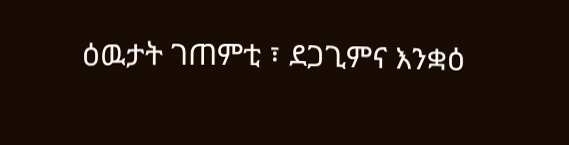ዕዉታት ገጠምቲ ፣ ደጋጊምና እንቋዕ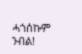ሓጎሰኩም ንብል!